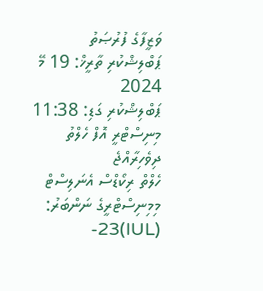ވަޒީފާގެ ފުރުޞަތު
ޕަބްލިޝްކުރި ތާރީޚް: 19 މޭ 2024
ޕަބްލިޝްކުރި ގަޑި: 11:38
މިނިސްޓްރީ އޮފް ހެލްތު
ދިވެހިރާއްޖެ
ހެލްތް ރިކޯޑްސް އެނަލިސްޓް
މިމިނިސްޓްރީގެ ނަންބަރު: (IUL)23-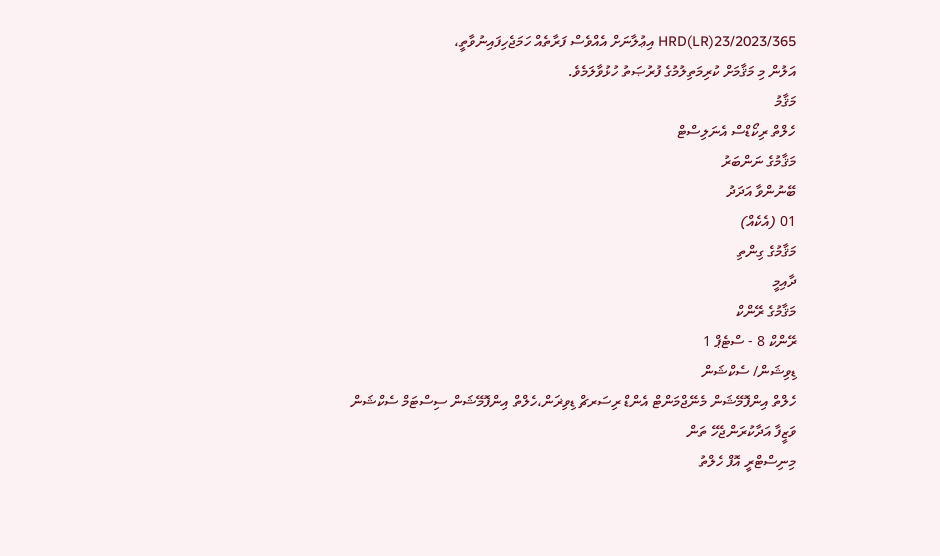HRD(LR)23/2023/365 އިޢުލާނަށް އެއްވެސް ފަރާތެއް ހަމަޖެހިފައިނުވާތީ،
އަލުން މި މަޤާމަށް ކުރިމަތިލުމުގެ ފުރުޞަތު ހުޅުވާލަމެވެ.
މަޤާމު
ހެލްތް ރިކޯޑްސް އެނަލިސްޓް
މަޤާމުގެ ނަންބަރު
ބޭނުންވާ އަދަދު
01 (އެކެއް)
މަޤާމުގެ ގިންތި
ދާއިމީ
މަޤާމުގެ ރޭންކް
ރޭންކް 8 - ސްޓެޕް 1
ޑިވިޝަން/ ސެކްޝަން
ހެލްތް އިންފޮމޭޝަން މެނޭޖްމަންޓް އެންޑް ރިސަރޗް ޑިވިޜަން،ހެލްތް އިންފޮމޭޝަން ސިސްޓަމް ސެކްޝަން
ވަޒީފާ އަދާކުރަންޖެހޭ ތަން
މިނިސްޓްރީ އޮފް ހެލްތު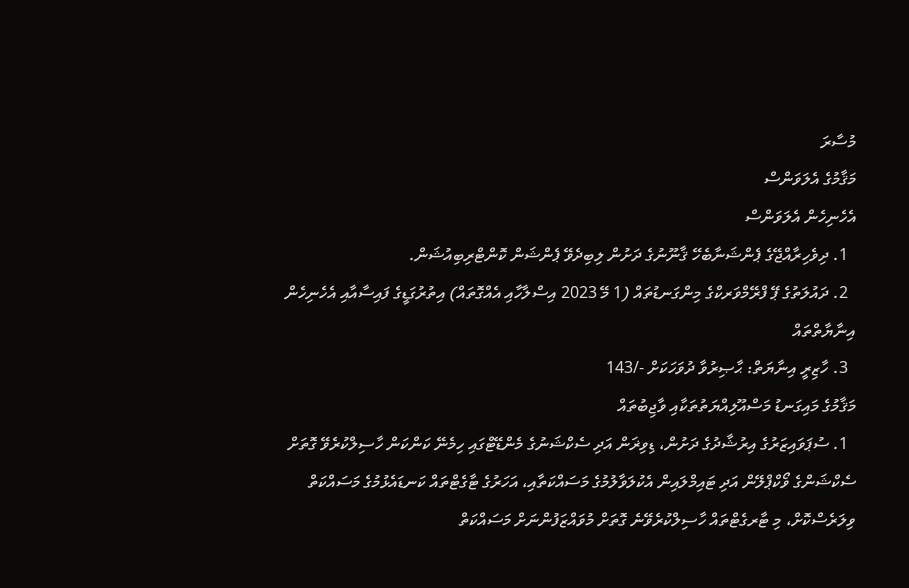މުސާރަ
މަޤާމުގެ އެލަވަންސް
އެހެނިހެން އެލަވަންސް
  1. ދިވެހިރާއްޖޭގެ ޕެންޝަނާބެހޭ ޤާނޫނުގެ ދަށުން ލިބިދެވޭ ޕެންޝަން ކޮންޓްރިބިއުޝަން.
  2. ދައުލަތުގެ ޕޭ ފްރޭމްވަރކްގެ މިންގަނޑުތައް (1 މޭ 2023 އިސްލާހާއި އެއްގޮތައް) އިތުރުގަޑީގެ ފައިސާއާއި އެހެނިހެން އިނާޔާތްތައް
  3. ހާޒިރީ އިނާޔަތް: ޙާޞިރުވާ ދުވަހަކަށް -/143
މަޤާމުގެ މައިގަނޑު މަސްއޫލިއްޔަތުތަކާއި ވާޖިބުތައް
  1. ސުޕަވައިޒަރުގެ އިރުޝާދުގެ ދަށުން، ޑިވިޜަން އަދި ސެކްޝަނުގެ މެންޑޭޓްގައި ހިމެނޭ ކަންކަން ހާސިލްކުރެވޭ ގޮތަށް ސެކްޝަންގެ ވޯކްޕްލޭން އަދި ޓައިމްލައިން އެކުލަވާލުމުގެ މަސައްކަތާއި، އަހަރުގެ ޓާގެޓްތައް ކަނޑައެޅުމުގެ މަސައްކަތް ވިލަރެސްކޮށް، މި ޓާރގެޓްތައް ހާސިލްކުރެވޭނެ ގޮތަށް މުވައްޒަފުންނަށް މަސައްކަތް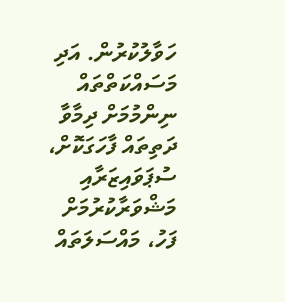ހަވާލުކުރުން. އަދި މަސައްކަތްތައް ނިންމުމަށް ދިމާވާ ދަތިތައް ފާހަގަކޮށް، ސުޕަވައިޒަރާއި މަޝްވަރާކުރުމަށް ފަހު، މައްސަލަތައް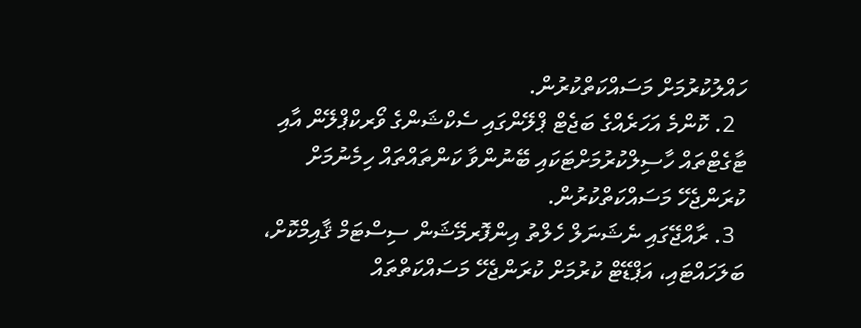ހައްލުކުރުމަށް މަސައްކަތްކުރުން.
  2. ކޮންމެ އަހަރެއްގެ ބަޖެޓް ޕްލޭންގައި ސެކްޝަންގެ ވޯރކްޕްލޭން އާއި ޓާގެޓްތައް ހާސިލްކުރުމަށްޓަކައި ބޭނުންވާ ކަންތައްތައް ހިމެނުމަށް ކުރަންޖެހޭ މަސައްކަތްކުރުން.
  3. ރާއްޖޭގައި ނެޝަނަލް ހެލްތު އިންފޮރމޭޝަން ސިސްޓަމް ޤާއިމްކޮށް، ބަލަހައްޓައި، އަޕްޑޭޓް ކުރުމަށް ކުރަންޖެހޭ މަސައްކަތްތައް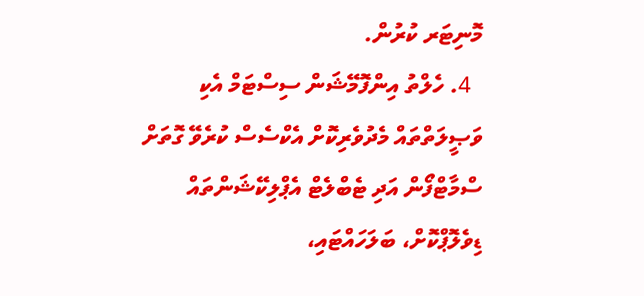މޮނިޓަރ ކުރުން.
  4. ހެލްތު އިންފޮމޭޝަން ސިސްޓަމް އެކި ވަޞީލަތްތައް މެދުވެރިކޮށް އެކްސެސް ކުރެވޭ ގޮތަށް ސްމާޓްފޯން އަދި ޓެބްލެޓް އެޕްލިކޭޝަންތައް ޑިވެލޮޕްކޮށް، ބަލަހައްޓައި،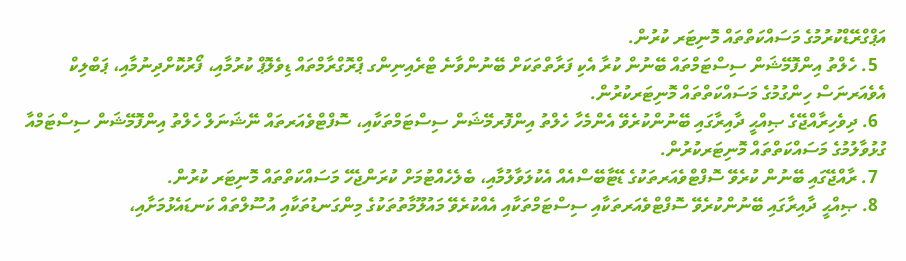އަޕްގްރޭޑްކުރުމުގެ މަސައްކަތްތައް މޮނިޓަރ ކުރުން.
  5. ހެލްތު އިންފޮމޭޝަން ސިސްޓަމްތައް ބޭނުން ކުރާ އެކި ފަރާތްތަކަށް ބޭނުންވާނެ ޓްރެއިނިންގ ޕްރޮގްރާމްތައް ޑިވެލޮޕް ކުރުމާއި، ފޯރުކޮށްދިނުމާއި، ޕަބްލިކް އެވެއަރނަސް ހިންގުމުގެ މަސައްކަތްތައް މޮނިޓަރކުރުން.
  6. ދިވެހިރާއްޖޭގެ ޞިއްޙީ ދާއިރާގައި ބޭނުންކުރެވޭ އެންމެހާ ހެލްތު އިންފޮރމޭޝަން ސިސްޓަމްތަކާއި، ސޮފްޓްވެއަރތައް ނޭޝަނަލް ހެލްތު އިންފޮމޭޝަން ސިސްޓަމްއާ ގުޅުވާލުމުގެ މަސައްކަތްތައް މޮނިޓަރކުރުން.
  7. ރާއްޖޭގައި ބޭނުން ކުރެވޭ ސޮފްޓްވެއަރތަކުގެ ޑޭޓާބޭސްއެއް އެކުލަވާލުމާއި، ބެލެހެއްޓުމަށް ކުރަންޖެހޭ މަސައްކަތްތައް މޮނިޓަރ ކުރުން.
  8. ޞިއްޙީ ދާއިރާގައި ބޭނުންކުރެވޭ ސޮފްޓްވެއަރތަކާއި ސިސްޓަމްތަކާއި އެއްކުރެވޭ މައުލޫމާތުތަކުގެ މިންގަނޑުތަކާއި އުސޫލްތައް ކަނޑައެޅުމަށާއި،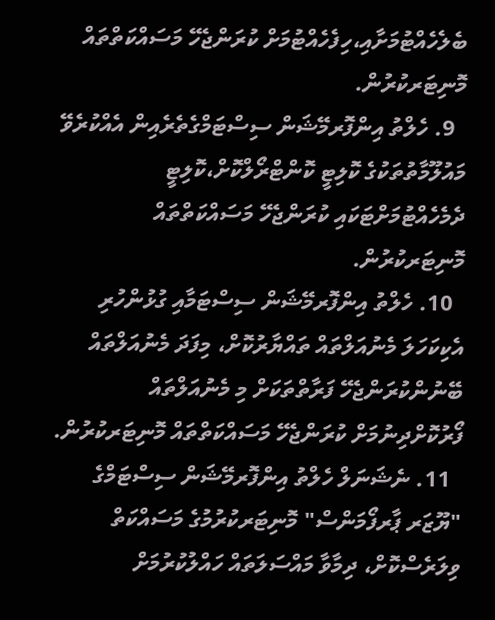ބެލެހެއްޓުމަށާއި،ހިފެހެއްޓުމަށް ކުރަންޖެހޭ މަސައްކަތްތައް މޮނިޓަރކުރުން.
  9. ހެލްތު އިންފޮރމޭޝަން ސިސްޓަމްގެތެރެއިން އެއްކުރެވޭ މައުލޫމާތުތަކުގެ ކޮލިޓީ ކޮންޓްރޯލްކޮށް،ކޮލިޓީ ދެމެހެއްޓުމަށްޓަކައި ކުރަންޖެހޭ މަސައްކަތްތައް މޮނިޓަރކުރުން.
  10. ހެލްތު އިންފޮރމޭޝަން ސިސްޓަމާއި ގުޅުންހުރި އެކިކަހަލަ މެނުއަލްތައް ތައްޔާރުކޮށް، މިފަދަ މެނުއަލްތައް ބޭނުންކުރަންޖެހޭ ފަރާތްތަކަށް މި މެނުއަލްތައް ފޯރުކޮށްދިނުމަށް ކުރަންޖެހޭ މަސައްކަތްތައް މޮނިޓަރކުރުން.
  11. ނެޝަނަލް ހެލްތު އިންފޮރމޭޝަން ސިސްޓަމްގެ "ޔޫޒަރ ޕާރފޯމަންސް" މޮނިޓަރކުރުމުގެ މަސައްކަތް ވިލަރެސްކޮށް، ދިމާވާ މައްސަލަތައް ހައްލުކުރުމަށް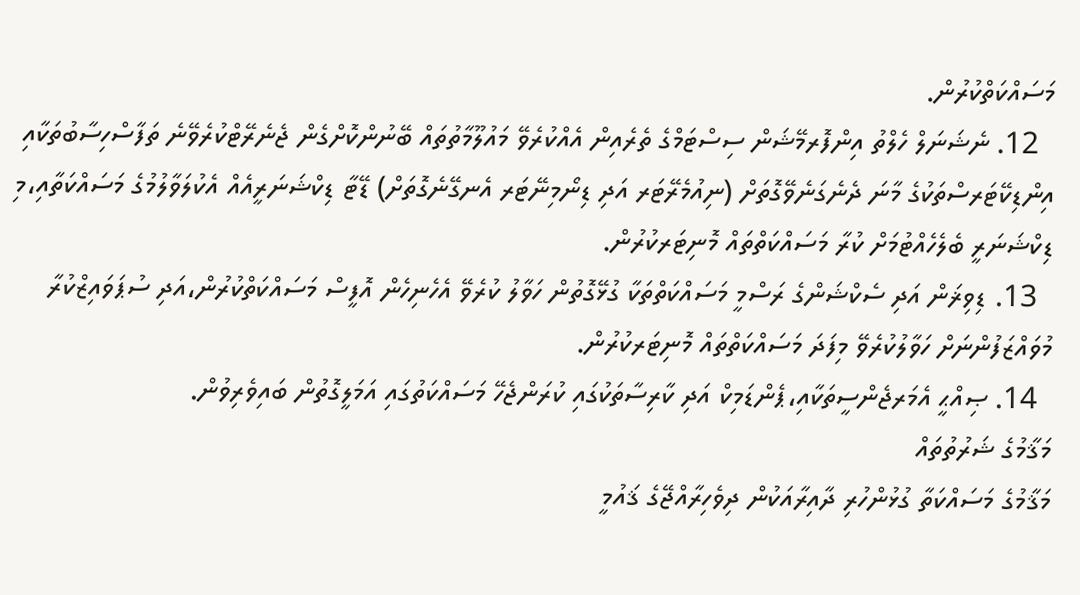މަސައްކަތްކުރުން.
  12. ނެޝަނަލް ހެލްތު އިންފޮރމޭޝަން ސިސްޓަމްގެ ތެރެއިން އެއްކުރެވޭ މައުލޫމާތުތައް ބޭނުންކޮށްގެން ޖެނެރޭޓްކުރެވޭނެ ތަފާސްހިސާބުތަކާއި އިންޑިކޭޓަރސްތަކުގެ މާނަ ދެނެގަނެވޭގޮތަށް (ނިއުމެރޭޓަރ އަދި ޑިނޯމިނޭޓަރ އެނގޭނެގޮތަށް) ޑޭޓާ ޑިކްޝަނަރީއެއް އެކުލަވާލުމުގެ މަސައްކަތާއި،މި ޑިކްޝަނަރީ ބެލެހެއްޓުމަށް ކުރާ މަސައްކަތްތައް މޮނިޓަރކުރުން.
  13. ޑިވިޜަން އަދި ސެކްޝަންގެ ރަސްމީ މަސައްކަތްތަކާ ގުޅޭގޮތުން ހަވާލު ކުރެވޭ އެހެނިހެން އޮފީސް މަސައްކަތްކުރުން،އަދި ސުޕަވައިޒްކުރާ މުވައްޒަފުންނަށް ހަވާލުކުރެވޭ މިފަދަ މަސައްކަތްތައް މޮނިޓަރކުރުން.
  14. ޞިއްޙީ އެމަރޖެންސީތަކާއި،ޕެންޑަމިކް އަދި ކާރިސާތަކުގައި ކުރަންޖެހޭ މަސައްކަތުގައި އަމަލީގޮތުން ބައިވެރިވުން.
މަޤާމުގެ ޝަރުތުތައް
މަޤާމުގެ މަސައްކަތާ ގުޅުންހުރި ދާއިރާއަކުން ދިވެހިރާއްޖޭގެ ޤައުމީ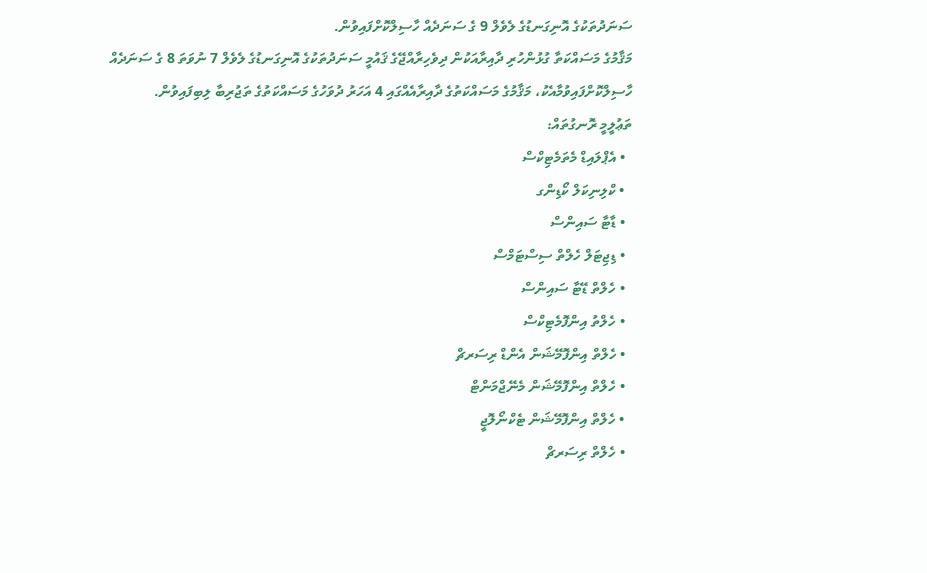ސަނަދުތަކުގެ އޮނިގަނޑުގެ ލެވެލް 9 ގެ ސަނަދެއް ހާސިލްކޮށްފައިވުން.
މަޤާމުގެ މަސައްކަތާ ގުޅުންހުރި ދާއިރާއަކުން ދިވެހިރާއްޖޭގެ ޤައުމީ ސަނަދުތަކުގެ އޮނިގަނޑުގެ ލެވެލް 7 ނުވަތަ 8 ގެ ސަނަދެއް ހާސިލްކޮށްފައިވުމާއެކު، މަޤާމުގެ މަސައްކަތުގެ ދާއިރާއެއްގައި 4 އަހަރު ދުވަހުގެ މަސައްކަތުގެ ތަޖުރިބާ ލިބިފައިވުން.
ތަޢުލީމީ ރޮނގުތައް:
  • އެޕްލައިޑް މެތަމެޓިކްސް
  • ކްލިނިކަލް ކޯޑިންގ
  • ޑާޓާ ސައިންސް
  • ޑިޖިޓަލް ހެލްތް ސިސްޓަމްސް
  • ހެލްތް ޑޭޓާ ސައިންސް
  • ހެލްތު އިންފޮމެޓިކްސް
  • ހެލްތް އިންފޮމޭޝަން އެންޑް ރިސަރޗް
  • ހެލްތް އިންފޮމޭޝަން މެނޭޖްމަންޓް
  • ހެލްތް އިންފޮމޭޝަން ޓެކްނޯލޮޖީ
  • ހެލްތް ރިސަރޗް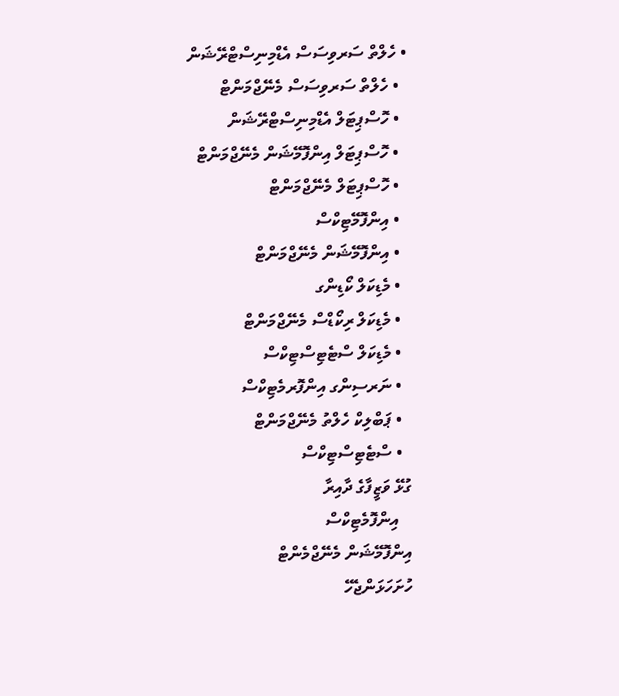• ހެލްތް ސަރވިސަސް އެޑްމިނިސްޓްރޭޝަން
  • ހެލްތް ސަރވިސަސް މެނޭޖްމަންޓް
  • ހޮސްޕިޓަލް އެޑްމިނިސްޓްރޭޝަން
  • ހޮސްޕިޓަލް އިންފޮމޭޝަން މެނޭޖްމަންޓް
  • ހޮސްޕިޓަލް މެނޭޖްމަންޓް
  • އިންފޮމޭޓިކްސް
  • އިންފޮމޭޝަން މެނޭޖްމަންޓް
  • މެޑިކަލް ކޯޑިންގ
  • މެޑިކަލް ރިކޯޑްސް މެނޭޖްމަންޓް
  • މެޑިކަލް ސްޓެޓިސްޓިކްސް
  • ނަރސިންގ އިންފޮރމެޓިކްސް
  • ޕަބްލިކް ހެލްތު މެނޭޖްމަންޓް
  • ސްޓެޓިސްޓިކްސް
ގުޅޭ ވަޒީފާގެ ދާއިރާ
   އިންފޮމެޓިކްސް
އިންފޮމޭޝަން މެނޭޖްމެންޓް
ހުށަހަޅަންޖެހޭ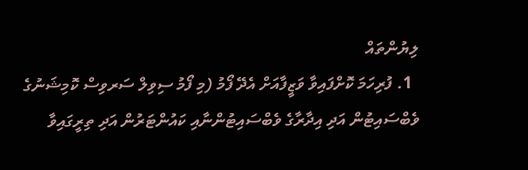ލިޔުންތައް
  1. ފުރިހަމަ ކޮށްފައިވާ ވަޒީފާއަށް އެދޭ ފޯމު (މި ފޯމު ސިވިލް ސަރވިސް ކޮމިޝަނުގެ ވެބްސައިޓުން އަދި އިދާރާގެ ވެބްސައިޓުންނާއި ކައުންޓަރުން އަދި ތިރީގައިވާ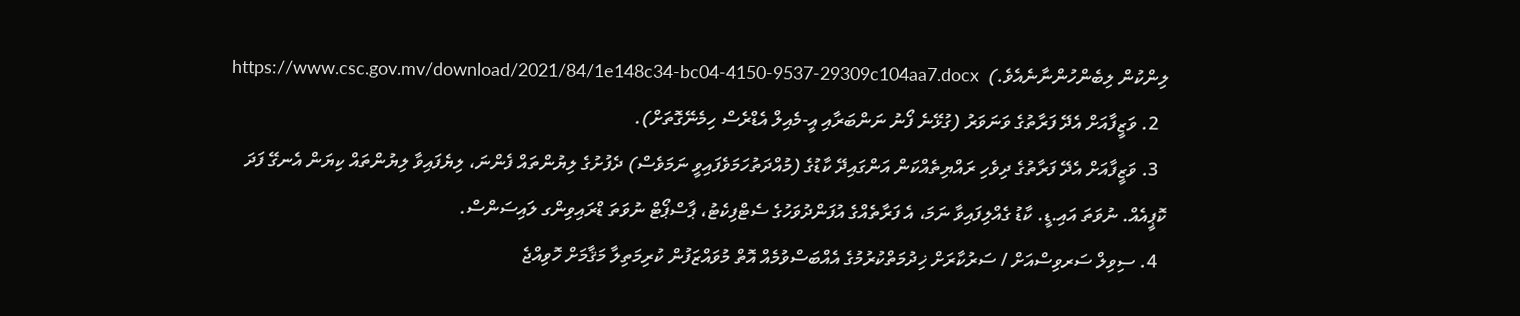ލިންކުން ލިބެންހުންނާނެއެވެ.)  https://www.csc.gov.mv/download/2021/84/1e148c34-bc04-4150-9537-29309c104aa7.docx
  2. ވަޒީފާއަށް އެދޭ ފަރާތުގެ ވަނަވަރު (ގުޅޭނެ ފޯނު ނަންބަރާއި އީ-މެއިލް އެޑްރެސް ހިމެނޭގޮތަށް).
  3. ވަޒީފާއަށް އެދޭ ފަރާތުގެ ދިވެހި ރައްޔިތެއްކަން އަންގައިދޭ ކާޑުގެ (މުއްދަތުހަމަވެފައިވީ ނަމަވެސް) ދެފުށުގެ ލިޔުންތައް ފެންނަ، ލިޔެފައިވާ ލިޔުންތައް ކިޔަން އެނގޭ ފަދަ ކޮޕީއެއް. ނުވަތަ އައި.ޑީ. ކާޑު ގެއްލިފައިވާ ނަމަ، އެ ފަރާތެއްގެ އުފަންދުވަހުގެ ސެޓްފިކެޓު، ޕާސްޕޯޓް ނުވަތަ ޑްރައިވިންގ ލައިސަންސް.
  4. ސިވިލް ސަރވިސްއަށް / ސަރުކާރަށް ޚިދުމަތްކުރުމުގެ އެއްބަސްވުމެއް އޮތް މުވައްޒަފުން ކުރިމަތިލާ މަޤާމަށް ހޮވިއްޖެ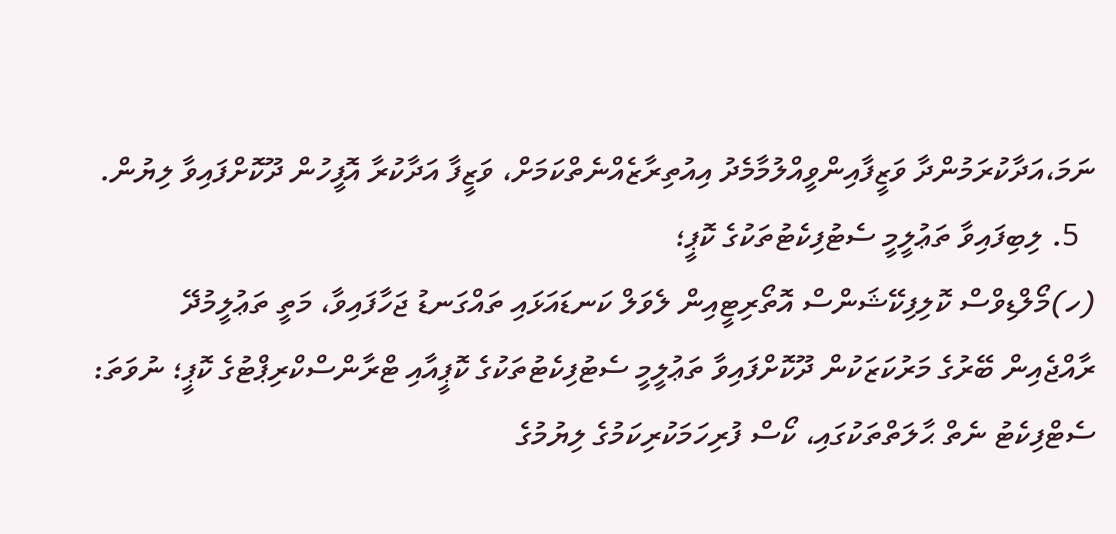ނަމަ،އަދާކުރަމުންދާ ވަޒީފާއިންވީއްލުމާމެދު އިއުތިރާޒެއްނެތްކަމަށް، ވަޒީފާ އަދާކުރާ އޮފީހުން ދޫކޮށްފައިވާ ލިޔުން.
  5. ލިބިފައިވާ ތަޢުލީމީ ސެޓުފިކެޓުތަކުގެ ކޮޕީ؛
(ހ)މޯލްޑިވްސް ކޮލިފިކޭޝަންސް އޮތޯރިޓީއިން ލެވަލް ކަނޑައަޅައި ތައްގަނޑު ޖަހާފައިވާ، މަތީ ތަޢުލީމުދޭ ރާއްޖެއިން ބޭރުގެ މަރުކަޒަކުން ދޫކޮށްފައިވާ ތަޢުލީމީ ސެޓުފިކެޓުތަކުގެ ކޮޕީއާއި ޓްރާންސްކްރިޕްޓުގެ ކޮޕީ؛ ނުވަތަ: ސެޓްފިކެޓު ނެތް ޙާލަތްތަކުގައި، ކޯސް ފުރިހަމަކުރިކަމުގެ ލިޔުމުގެ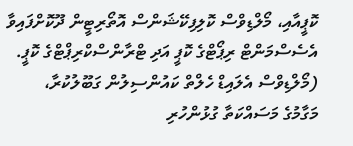ކޮޕީއާއި، މޯލްޑިވްސް ކޮލިފިކޭޝަންސް އޮތޯރިޓީން ދޫކޮށްފައިވާ އެސެސްމަންޓް ރިޕޯޓްގެ ކޮޕީ އަދި ޓްރާންސްކްރިޕްޓްގެ ކޮޕީ. (މޯލްޑިވްސް އެލައިޑް ހެލްތް ކައުންސިލުން ގަބޫލުކުރާ، މަގާމުގެ މަސައްކަތާ ގުޅުންހުރި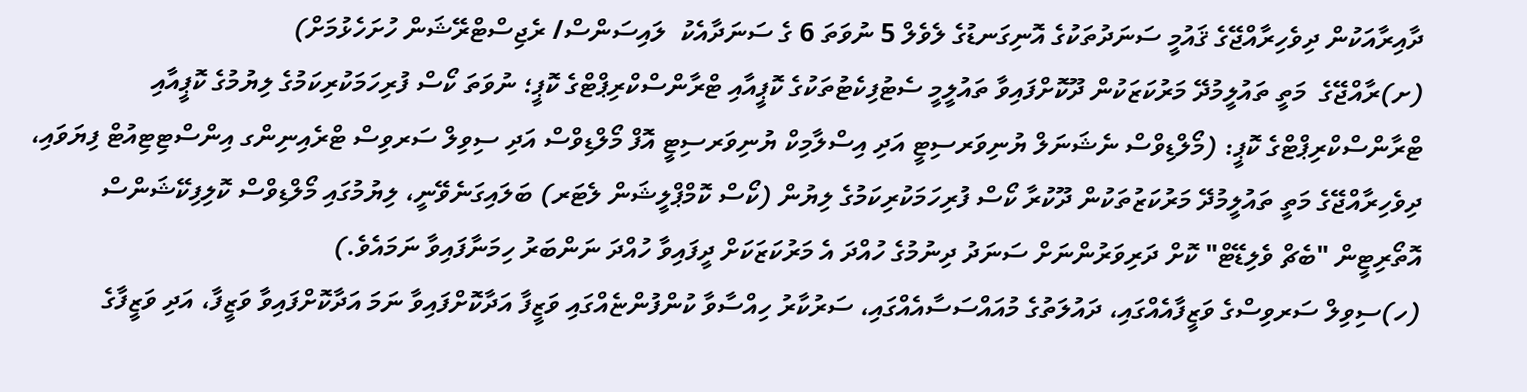ދާއިރާއަކުން ދިވެހިރާއްޖޭގެ ޤައުމީ ސަނަދުތަކުގެ އޮނިގަނޑުގެ ލެވެލް 5 ނުވަތަ 6 ގެ ސަނަދާއެކު  ލައިސަންސް/ ރެޖިސްޓްރޭޝަން ހުށަހެޅުމަށް)
(ށ)ރާއްޖޭގެ  މަތީ ތައުލީމުދޭ މަރުކަޒަކުން ދޫކޮށްފައިވާ ތައުލީމީ ސެޓުފިކެޓުތަކުގެ ކޮޕީއާއި ޓްރާންސްކްރިޕްޓްގެ ކޮޕީ؛ ނުވަތަ ކޯސް ފުރިހަމަކުރިކަމުގެ ލިޔުމުގެ ކޮޕީއާއި ޓްރާންސްކްރިޕްޓްގެ ކޮޕީ: (މޯލްޑިވްސް ނެޝަނަލް ޔުނިވަރސިޓީ އަދި އިސްލާމިކް ޔުނިވަރސިޓީ އޮފް މޯލްޑިވްސް އަދި ސިވިލް ސަރވިސް ޓްރެއިނިންގ އިންސްޓިޓިއުޓް ފިޔަވައި، ދިވެހިރާއްޖޭގެ މަތީ ތައުލީމުދޭ މަރުކަޒުތަކުން ދޫކުރާ ކޯސް ފުރިހަމަކުރިކަމުގެ ލިޔުން (ކޯސް ކޮމްޕްލީޝަން ލެޓަރ) ބަލައިގަނެވޭނީ، ލިޔުމުގައި މޯލްޑިވްސް ކޮލިފިކޭޝަންސް އޮތޯރިޓީން "ބެޗް ވެލިޑޭޓް" ކޮށް ދަރިވަރުންނަށް ސަނަދު ދިނުމުގެ ހުއްދަ އެ މަރުކަޒަކަށް ދީފައިވާ ހުއްދަ ނަންބަރު ހިމަނާފައިވާ ނަމައެވެ.)
(ހ)ސިވިލް ސަރވިސްގެ ވަޒީފާއެއްގައި، ދައުލަތުގެ މުއައްސަސާއެއްގައި، ސަރުކާރު ހިއްސާވާ ކުންފުންޏެއްގައި ވަޒީފާ އަދާކޮށްފައިވާ ނަމަ އަދާކޮށްފައިވާ ވަޒީފާ، އަދި ވަޒީފާގެ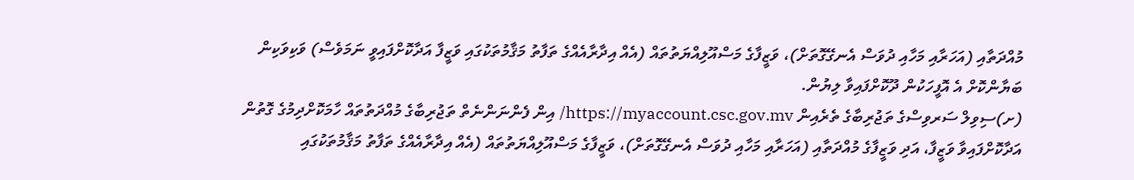މުއްދަތާއި (އަހަރާއި މަހާއި ދުވަސް އެނގޭގޮތަށް)، ވަޒީފާގެ މަސްއޫލިއްޔަތުތައް (އެއް އިދާރާއެއްގެ ތަފާތު މަޤާމުތަކުގައި ވަޒީފާ އަދާކޮށްފައިވީ ނަމަވެސް) ވަކިވަކިން ބަޔާންކޮށް އެ އޮފީހަކުން ދޫކޮށްފައިވާ ލިޔުން.
(ށ)ސިވިލް ސަރވިސްގެ ތަޖުރިބާގެ ތެރެއިން https://myaccount.csc.gov.mv/ އިން ފެންނަންނެތް ތަޖުރިބާގެ މުއްދަތުތައް ހާމަކޮށްދިމުގެ ގޮތުން އަދާކޮށްފައިވާ ވަޒީފާ، އަދި ވަޒީފާގެ މުއްދަތާއި (އަހަރާއި މަހާއި ދުވަސް އެނގޭގޮތަށް)، ވަޒީފާގެ މަސްއޫލިއްޔަތުތައް (އެއް އިދާރާއެއްގެ ތަފާތު މަޤާމުތަކުގައި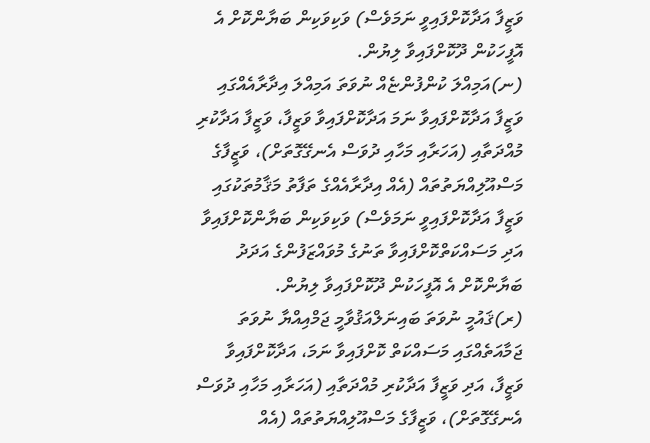ވަޒީފާ އަދާކޮށްފައިވީ ނަމަވެސް) ވަކިވަކިން ބަޔާންކޮށް އެ އޮފީހަކުން ދޫކޮށްފައިވާ ލިޔުން.
(ނ)އަމިއްލަ ކުންފުންޏެއް ނުވަތަ އަމިއްލަ އިދާރާއެއްގައި ވަޒީފާ އަދާކޮށްފައިވާ ނަމަ އަދާކޮށްފައިވާ ވަޒީފާ، ވަޒީފާ އަދާކުރި މުއްދަތާއި (އަހަރާއި މަހާއި ދުވަސް އެނގޭގޮތަށް)، ވަޒީފާގެ މަސްއޫލިއްޔަތުތައް (އެއް އިދާރާއެއްގެ ތަފާތު މަޤާމުތަކުގައި ވަޒީފާ އަދާކޮށްފައިވީ ނަމަވެސް) ވަކިވަކިން ބަޔާންކޮށްފައިވާ އަދި މަސައްކަތްކޮށްފައިވާ ތަނުގެ މުވައްޒަފުންގެ އަދަދު ބަޔާންކޮށް އެ އޮފީހަކުން ދޫކޮށްފައިވާ ލިޔުން.
(ރ)ޤައުމީ ނުވަތަ ބައިނަލްއަޤުވާމީ ޖަމްއިއްޔާ ނުވަތަ ޖަމާއަތެއްގައި މަސައްކަތް ކޮށްފައިވާ ނަމަ، އަދާކޮށްފައިވާ ވަޒީފާ، އަދި ވަޒީފާ އަދާކުރި މުއްދަތާއި (އަހަރާއި މަހާއި ދުވަސް އެނގޭގޮތަށް)، ވަޒީފާގެ މަސްއޫލިއްޔަތުތައް (އެއް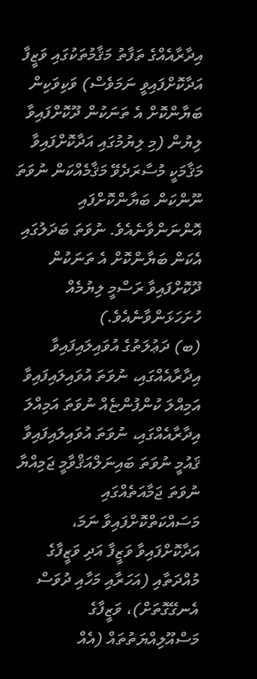އިދާރާއެއްގެ ތަފާތު މަޤާމުތަކުގައި ވަޒީފާ އަދާކޮށްފައިވީ ނަމަވެސް) ވަކިވަކިން ބަޔާންކޮށް އެ ތަނަކުން ދޫކޮށްފައިވާ ލިޔުން (މި ލިޔުމުގައި އަދާކޮށްފައިވާ މަޤާމަކީ މުސާރަދެވޭ މަޤާމެއްކަން ނުވަތަ ނޫންކަން ބަޔާންކޮށްފައި އޮންނަންވާނެއެވެ. ނުވަތަ ބަދަލުގައި އެކަން ބަޔާންކޮށް އެ ތަނަކުން ދޫކޮށްފައިވާ ރަސްމީ ލިޔުމެއް ހުށަހަޅަންވާނެއެވެ.)
(ބ) ދަޢުލަތުގެ އުވައިލައިފައިވާ އިދާރާއެއްގައި، ނުވަތަ އުވައިލައިފައިވާ އަމިއްލަ ކުންފުންޏެއް ނުވަތަ އަމިއްލަ އިދާރާއެއްގައި، ނުވަތަ އުވައިލައިފައިވާ ޤައުމީ ނުވަތަ ބައިނަލްއަޤްވާމީ ޖަމިއްޔާ ނުވަތަ ޖަމާއަތެއްގައި މަސައްކަތްކޮށްފައިވާ ނަމަ، އަދާކޮށްފައިވާ ވަޒީފާ އަދި ވަޒީފާގެ މުއްދަތާއި (އަހަރާއި މަހާއި ދުވަސް އެނގޭގޮތަށް)، ވަޒީފާގެ މަސްއޫލިއްޔަތުތައް (އެއް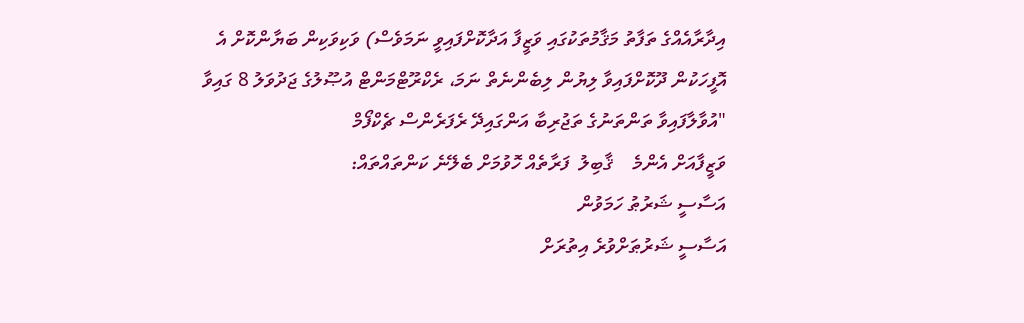އިދާރާއެއްގެ ތަފާތު މަޤާމުތަކުގައި ވަޒީފާ އަދާކޮށްފައިވީ ނަމަވެސް) ވަކިވަކިން ބަޔާންކޮށް އެ އޮފީހަކުން ދޫކޮށްފައިވާ ލިޔުން ލިބެންނެތް ނަމަ، ރެކްރޫޓްމަންޓް އުޞޫލުގެ ޖަދުވަލު 8 ގައިވާ "އުވާލާފައިވާ ތަންތަނުގެ ތަޖުރިބާ އަންގައިދޭ ރެފަރެންސް ޗެކްފޯމް
ވަޒީފާއަށް އެންމެ    ޤާބިލު  ފަރާތެއް ހޮވުމަށް ބެލޭނެ ކަންތައްތައް:
އަސާސީ ޝަރުޠު ހަމަވުން
އަސާސީ ޝަރުޠަށްވުރެ އިތުރަށް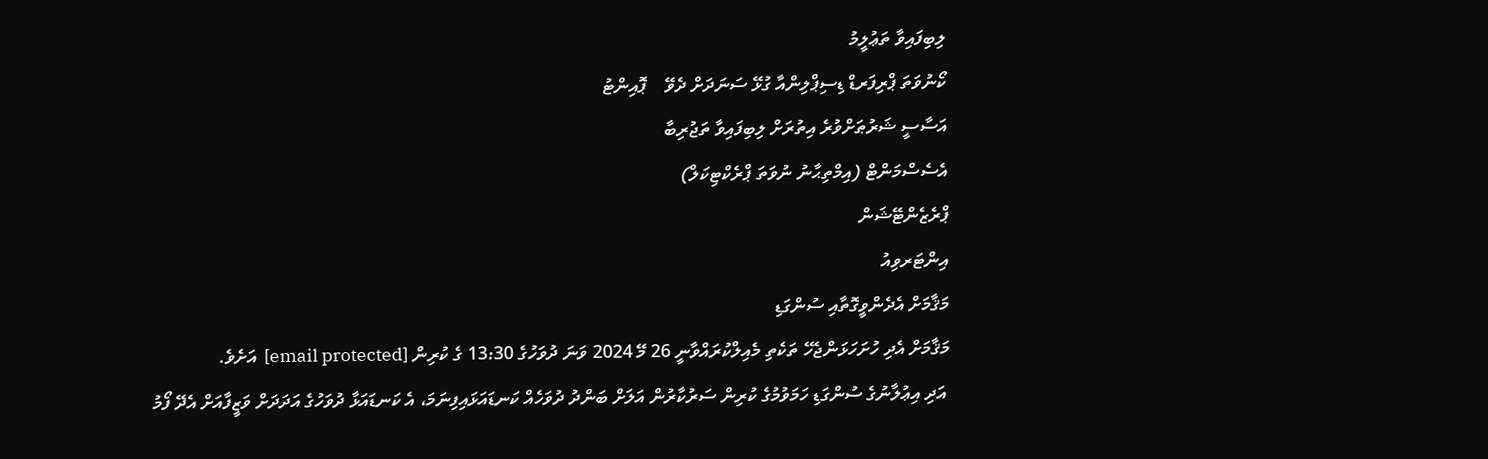ލިބިފައިވާ ތަޢުލީމު
ކޯނުވަތަ ޕްރިފަރޑް ޑިސިޕްލިންއާ ގުޅޭ ސަނަދަށް ދެވޭ    ޕޮއިންޓު
އަސާސީ ޝަރުޠަށްވުރެ އިތުރަށް ލިބިފައިވާ ތަޖުރިބާ
އެސެސްމަންޓް (އިމްތިޙާނު ނުވަތަ ޕްރެކްޓިކަލް)
ޕްރެޒެންޓޭޝަން
އިންޓަރވިއު
މަޤާމަށް އެދެންވީގޮތާއި ސުންގަޑި
މަޤާމަށް އެދި ހުށަހަޅަންޖެހޭ ތަކެތި މެއިލްކުރައްވާނީ 26 މޭ 2024 ވަނަ ދުވަހުގެ 13:30 ގެ ކުރިން [email protected]  އަށެވެ.
 އަދި އިޢުލާނުގެ ސުންގަޑި ހަމަވުމުގެ ކުރިން ސަރުކާރުން އަލަށް ބަންދު ދުވަހެއް ކަނޑައަޅައިފިނަމަ، އެ ކަނޑައަޅާ ދުވަހުގެ އަދަދަށް ވަޒީފާއަށް އެދޭ ފޯމު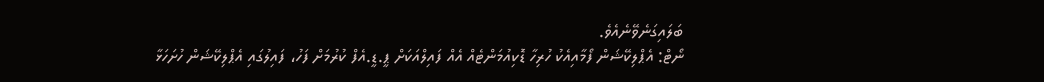ބަލައިގަނެވޭނެއެވެ.
ނޯޓް: އެޕްލިކޭޝަން ފޯމާއިއެކު ހުރިހާ ޑޮކިއުމަންޓެއް އެއް ފައިލްއަކަށް ޕީ.ޑީ.އެފް ކުރުމަށް ފަހު، ފައިލުގައި އެޕްލިކޭޝަން ހުށަހަޅާ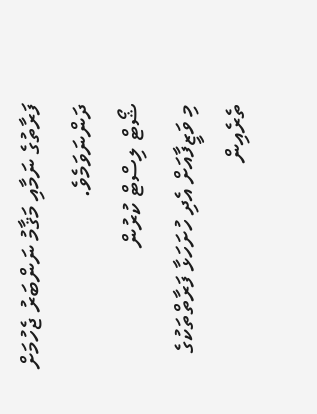ފަރާތުގެ ނަމާއި މަޤާމު ނަންބަރު ޖެހުމަށް ދަންނަވަމެވެ.
ޝޯޓް ލިސްޓް ކުރުން
މި ވަޒީފާއަށް އެދި ހުށަހަޅާ ފަރާތްތަކުގެ ތެރެއިން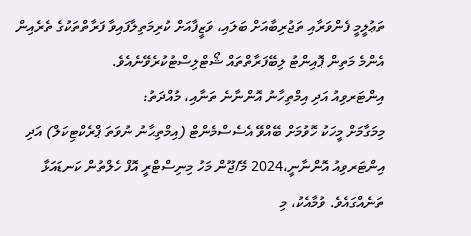ތަޢުލީމީ ފެންވަރާއި ތަޖުރިބާއަށް ބަލައި، ވަޒީފާއަށް ކުރިމަތިލާފައިވާ ފަރާތްތަކުގެ ތެރެއިން އެންމެ މަތިން ޕޮއިންޓު ލިބޭފަރާތްތައް ޝޯޓްލިސްޓުކުރެވޭނެއެވެ.
އިންޓަރވިއު އަދި އިމްތިހާނު އޮންނާނެ ތަނާއި، މުއްދަތު:
މިމަގާމަށް މީހަކު ހޮވުމަށް ބޭއްވޭ އެސެސްމެންޓް (އިމްތިޙާނު ނުވަތަ ޕްރެކްޓިކަލް) އަދި އިންޓަރވިއު އޮންނާނީ،2024 މޭ/ޖޫން މަހު މިނިސްޓްރީ އޮފް ހެލްތުން ކަނޑައަޅާ ތަނެއްގައެވެ. ވުމާއެކު، މި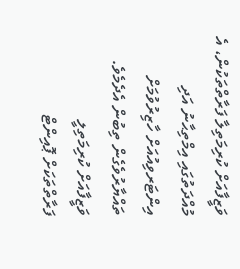ވަޒީފާއަށް ކުރިމަތިލާ ފަރާތްތަކުން، އެ މުއްދަތުގައި އިމްތިޙާނު އަދި އިންޓަރވިއުއަށް ހާޒިރުވުމަށް ތައްޔާރުވެގެން ތިބުން އެދެމެވެ.
ވަޒީފާއަށް ކުރިމަތިލީ
ފަރާތްތަކަށް ޕޮއިންޓް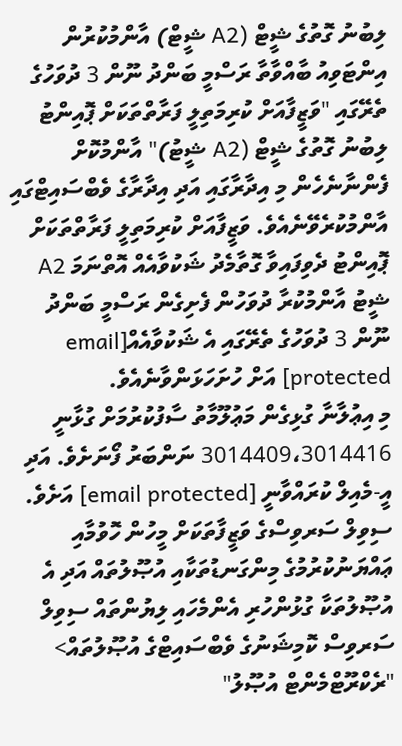ލިބުނު ގޮތުގެ ޝީޓް (A2 ޝީޓް) އާންމުކުރުން
އިންޓަވިއު ބާއްވާތާ ރަސްމީ ބަންދު ނޫން 3 ދުވަހުގެ ތެރޭގައި "ވަޒީފާއަށް ކުރިމަތިލީ ފަރާތްތަކަށް ޕޮއިންޓު ލިބުނު ގޮތުގެ ޝީޓް (A2 ޝީޓު)" އާންމުކޮށް ފެންނާނެހެން މި އިދާރާގައި އަދި އިދާރާގެ ވެބްސައިޓްގައި އާންމުކުރެވޭނެއެވެ. ވަޒީފާއަށް ކުރިމަތިލީ ފަރާތްތަކަށް ޕޮއިންޓު ދެވިފައިވާ ގޮތާމެދު ޝަކުވާއެއް އޮތްނަމަ A2 ޝީޓު އާންމުކުރާ ދުވަހުން ފެށިގެން ރަސްމީ ބަންދު ނޫން 3 ދުވަހުގެ ތެރޭގައި އެ ޝަކުވާއެއް[email protected] އަށް ހުށަހަޅަންވާނެއެވެ.
މި އިޢުލާނާ ގުޅިގެން މަޢުލޫމާތު ސާފުކުރުމަށް ގުޅާނީ 3014409،3014416 ނަންބަރު ފޯނަށެވެ. އަދި އީ-މެއިލް ކުރައްވާނީ [email protected] އަށެވެ. ސިވިލް ސަރވިސްގެ ވަޒީފާތަކަށް މީހުން ހޮވުމާއި ޢައްޔަނުކުރުމުގެ މިންގަނޑުތަކާއި އުޞޫލުތައް އަދި އެ އުޞޫލުތަކާ ގުޅުންހުރި އެންމެހައި ލިޔުންތައް ސިވިލް ސަރވިސް ކޮމިޝަނުގެ ވެބްސައިޓްގެ އުޞޫލުތައް> "ރެކްރޫޓްމެންޓް އުޞޫލު"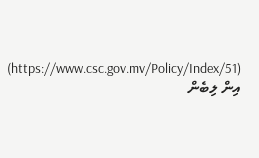(https://www.csc.gov.mv/Policy/Index/51) އިން ލިބެން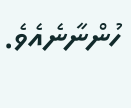ހުންނާނެއެވެ.